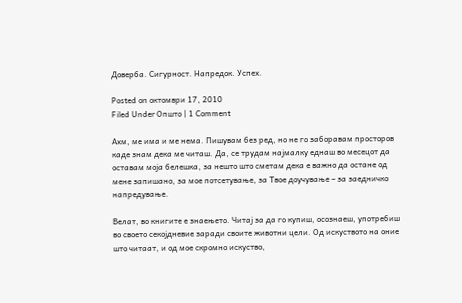Доверба. Сигурност. Напредок. Успех.

Posted on октомври 17, 2010
Filed Under Општо | 1 Comment

Ахм, ме има и ме нема. Пишувам без ред, но не го заборавам просторов каде знам дека ме читаш. Да, се трудам најмалку еднаш во месецот да оставам моја белешка, за нешто што сметам дека е важно да остане од мене запишано, за мое потсетување, за Твое доучување – за заедничко напредување.

Велат, во книгите е знаењето. Читај за да го купиш, осознаеш, употребиш во своето секојдневие заради своите животни цели. Од искуството на оние што читаат, и од мое скромно искуство,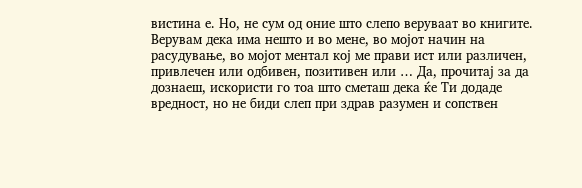вистина е. Но, не сум од оние што слепо веруваат во книгите. Верувам дека има нешто и во мене, во мојот начин на расудување, во мојот ментал кој ме прави ист или различен, привлечен или одбивен, позитивен или … Да, прочитај за да дознаеш, искористи го тоа што сметаш дека ќе Ти додаде вредност, но не биди слеп при здрав разумен и сопствен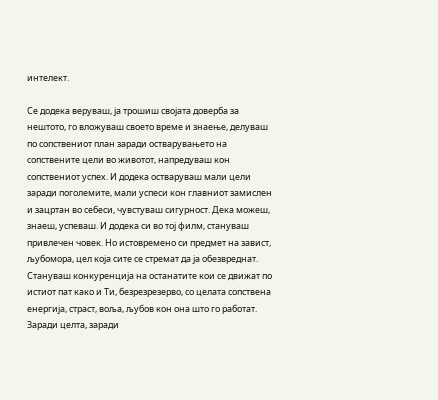интелект.

Се додека веруваш, ја трошиш својата доверба за нештото, го вложуваш своето време и знаење, делуваш по сопствениот план заради остварувањето на сопствените цели во животот, напредуваш кон сопствениот успех. И додека остваруваш мали цели заради поголемите, мали успеси кон главниот замислен и зацртан во себеси, чувстуваш сигурност. Дека можеш, знаеш, успеваш. И додека си во тој филм, стануваш привлечен човек. Но истовремено си предмет на завист, љубомора, цел која сите се стремат да ја обезвреднат. Стануваш конкуренција на останатите кои се движат по истиот пат како и Ти, безрезрезерво, со целата сопствена енергија, страст, воља, љубов кон она што го работат. Заради целта, заради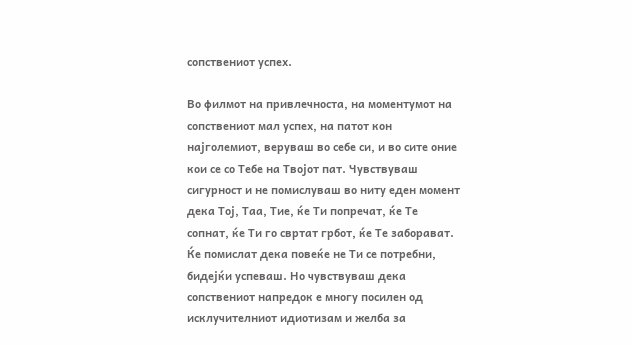сопствениот успех.

Во филмот на привлечноста, на моментумот на сопствениот мал успех, на патот кон најголемиот, веруваш во себе си, и во сите оние кои се со Тебе на Твојот пат. Чувствуваш сигурност и не помислуваш во ниту еден момент дека Тој, Таа, Тие, ќе Ти попречат, ќе Те сопнат, ќе Ти го свртат грбот, ќе Те заборават. Ќе помислат дека повеќе не Ти се потребни, бидејќи успеваш. Но чувствуваш дека сопствениот напредок е многу посилен од исклучителниот идиотизам и желба за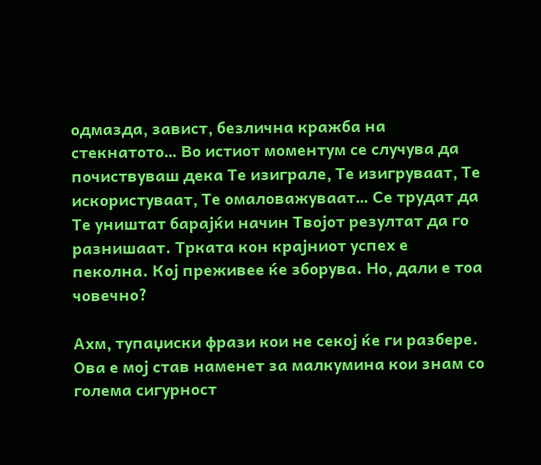одмазда, завист, безлична кражба на стекнатото… Во истиот моментум се случува да почиствуваш дека Те изиграле, Те изигруваат, Те искористуваат, Те омаловажуваат… Се трудат да Те уништат барајќи начин Твојот резултат да го разнишаат. Трката кон крајниот успех е пеколна. Кој преживее ќе зборува. Но, дали е тоа човечно?

Ахм, тупаџиски фрази кои не секој ќе ги разбере. Ова е мој став наменет за малкумина кои знам со голема сигурност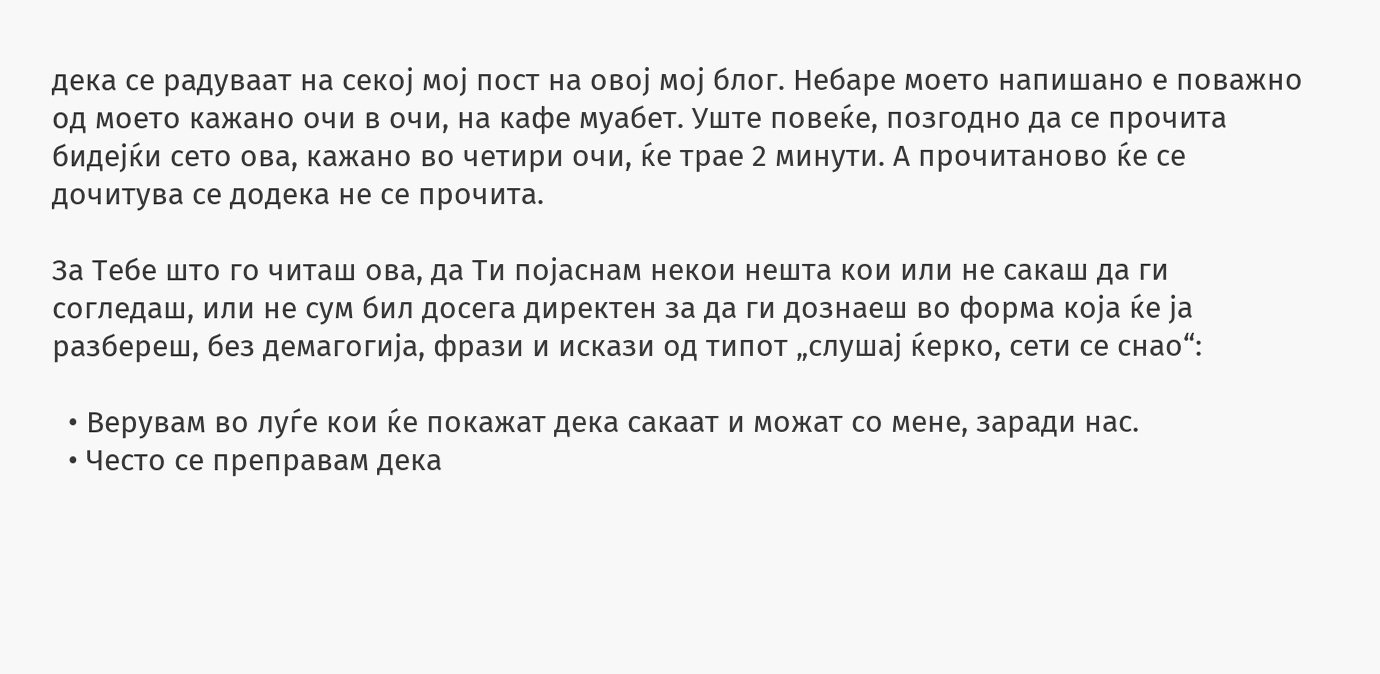дека се радуваат на секој мој пост на овој мој блог. Небаре моето напишано е поважно од моето кажано очи в очи, на кафе муабет. Уште повеќе, позгодно да се прочита бидејќи сето ова, кажано во четири очи, ќе трае 2 минути. А прочитаново ќе се дочитува се додека не се прочита.

За Тебе што го читаш ова, да Ти појаснам некои нешта кои или не сакаш да ги согледаш, или не сум бил досега директен за да ги дознаеш во форма која ќе ја разбереш, без демагогија, фрази и искази од типот „слушај ќерко, сети се снао“:

  • Верувам во луѓе кои ќе покажат дека сакаат и можат со мене, заради нас.
  • Често се преправам дека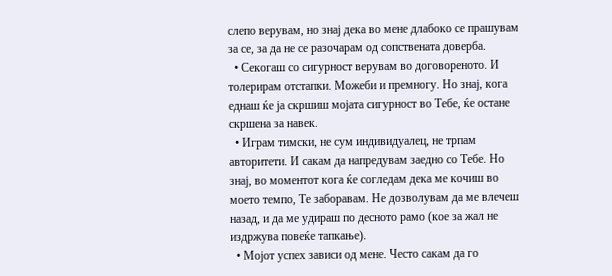слепо верувам, но знај дека во мене длабоко се прашувам за се, за да не се разочарам од сопствената доверба.
  • Секогаш со сигурност верувам во договореното. И толерирам отстапки. Можеби и премногу. Но знај, кога еднаш ќе ја скршиш мојата сигурност во Тебе, ќе остане скршена за навек.
  • Играм тимски, не сум индивидуалец, не трпам авторитети. И сакам да напредувам заедно со Тебе. Но знај, во моментот кога ќе согледам дека ме кочиш во моето темпо, Те заборавам. Не дозволувам да ме влечеш назад, и да ме удираш по десното рамо (кое за жал не издржува повеќе тапкање).
  • Мојот успех зависи од мене. Често сакам да го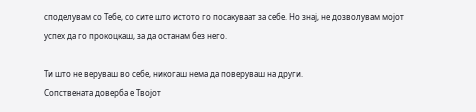споделувам со Тебе, со сите што истото го посакуваат за себе. Но знај, не дозволувам мојот успех да го прокоцкаш, за да останам без него.

Ти што не веруваш во себе, никогаш нема да поверуваш на други.
Сопствената доверба е Твојот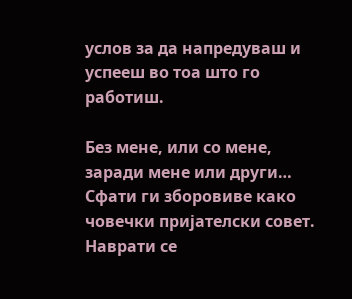услов за да напредуваш и успееш во тоа што го работиш.

Без мене, или со мене, заради мене или други… Сфати ги зборовиве како човечки пријателски совет. Наврати се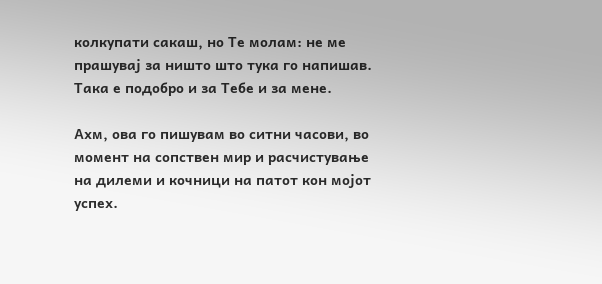колкупати сакаш, но Те молам: не ме прашувај за ништо што тука го напишав. Така е подобро и за Тебе и за мене.

Ахм, ова го пишувам во ситни часови, во момент на сопствен мир и расчистување на дилеми и кочници на патот кон мојот успех.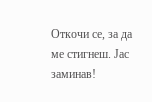Откочи се, за да ме стигнеш. Јас заминав!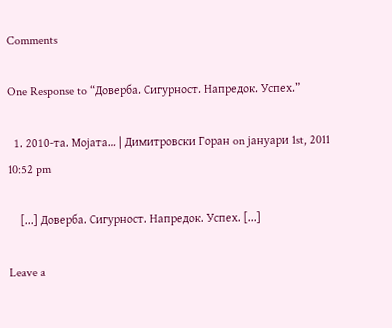Comments

One Response to “Доверба. Сигурност. Напредок. Успех.”

  1. 2010-та. Мојата… | Димитровски Горан on јануари 1st, 2011 10:52 pm

    [...] Доверба. Сигурност. Напредок. Успех. [...]

Leave a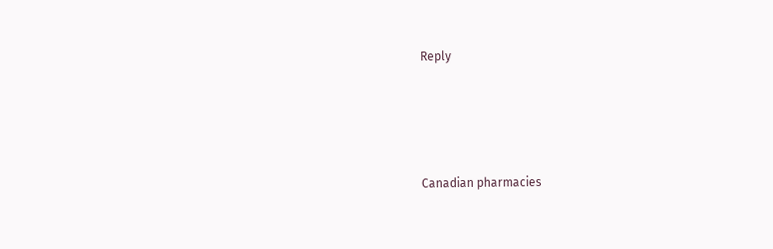Reply




Canadian pharmacies